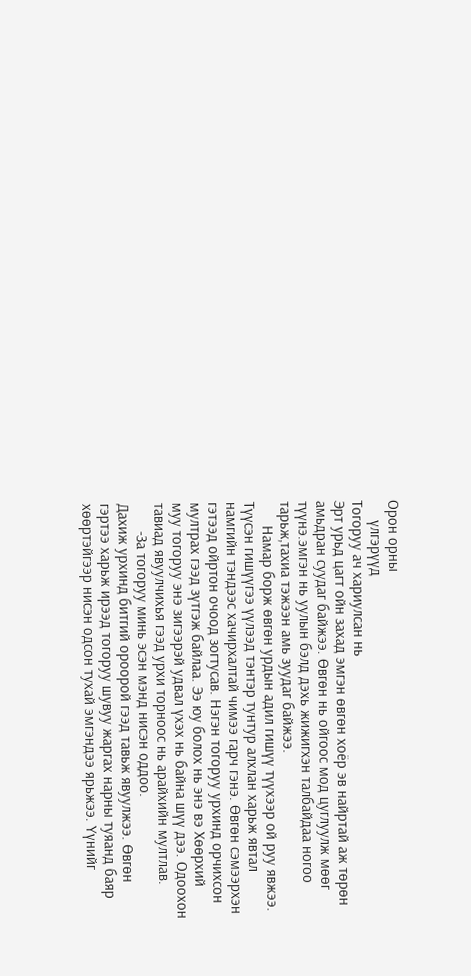Орон орны
     үлгэрүүд
Тогоруу ач хариулсан нь
Эрт урьд цагт ойн захад эмгэн өвгөн хоёр эв найртай аж төрөн
амьдран суудаг байжээ. Өвгөн нь ойгоос мод цуглуулж мөөг
түүнэ.эмгэн нь уулын бэлд дэхь жижигхэн талбайдаа ногоо
тарьж,тахиа тэжээн амь зуудаг байжээ.
      Намар борж өвгөн урдын адил гишүү түүхээр ой руу явжээ.
Түүсэн гишүүгээ үүлээд тэнтэр тунтур алхлан харьж явтал
намгийн тэндээс хачирхалтай чимээ гарч гэнэ. Өвгөн сэмээрхэн
гэтээд ойртон очоод зогтусав. Нэгэн тогоруу урхинд орчихсон
мултрах гээд зүтгэж байлаа. Ээ юу болох нь энэ вэ Хөөрхий
муу тогоруу энэ зигээрэй удвал үхэх нь байна шүү дээ. Одоохон
тавиад явуулчихья гээд урхи торноос нь арайхийн мултлав.
       -За тогоруу минь эсэн мэнд нисэн оддоо.
Дахиж урхинд битгий ороорой гээд тавьж явуулжээ. Өвгөн
гэртээ харьж ирээд тогоруу шувуу жаргах нарны туяанд баяр
хөөртэйгээр нисэн одсон тухай эмгэндээ ярьжээ. Үүнийг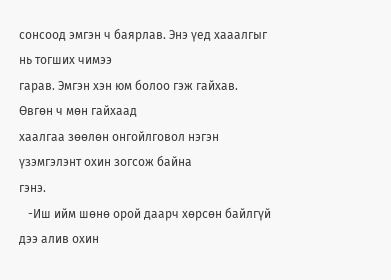сонсоод эмгэн ч баярлав. Энэ үед хааалгыг нь тогших чимээ
гарав. Эмгэн хэн юм болоо гэж гайхав. Өвгөн ч мөн гайхаад
хаалгаа зөөлөн онгойлговол нэгэн үзэмгэлэнт охин зогсож байна
гэнэ.
   -Иш ийм шөнө орой даарч хөрсөн байлгүй дээ алив охин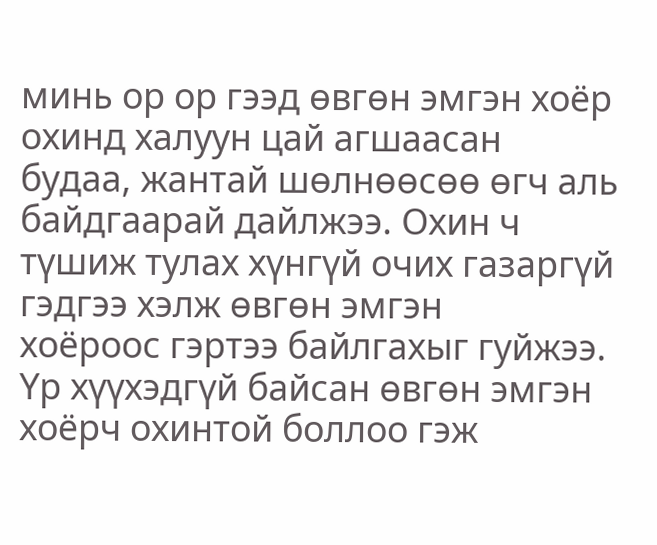минь ор ор гээд өвгөн эмгэн хоёр охинд халуун цай агшаасан
будаа, жантай шөлнөөсөө өгч аль байдгаарай дайлжээ. Охин ч
түшиж тулах хүнгүй очих газаргүй гэдгээ хэлж өвгөн эмгэн
хоёроос гэртээ байлгахыг гуйжээ.
Үр хүүхэдгүй байсан өвгөн эмгэн хоёрч охинтой боллоо гэж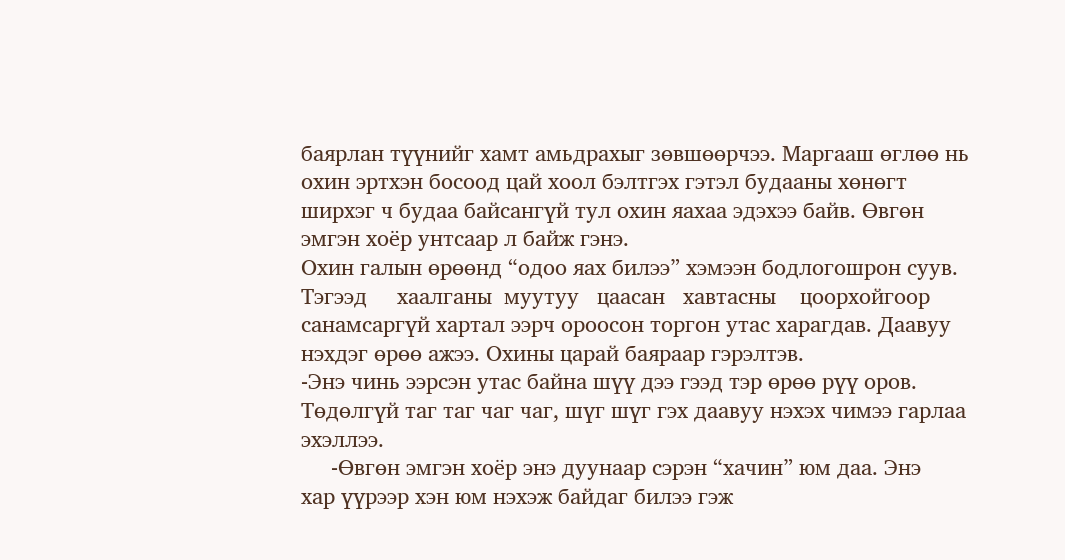баярлан түүнийг хамт амьдрахыг зөвшөөрчээ. Маргааш өглөө нь
охин эртхэн босоод цай хоол бэлтгэх гэтэл будааны хөнөгт
ширхэг ч будаа байсангүй тул охин яахаа эдэхээ байв. Өвгөн
эмгэн хоёр унтсаар л байж гэнэ.
Охин галын өрөөнд “одоо яах билээ” хэмээн бодлогошрон суув.
Тэгээд     хаалганы  муутуу   цаасан   хавтасны    цоорхойгоор
санамсаргүй хартал ээрч ороосон торгон утас харагдав. Даавуу
нэхдэг өрөө ажээ. Охины царай баяраар гэрэлтэв.
-Энэ чинь ээрсэн утас байна шүү дээ гээд тэр өрөө рүү оров.
Төдөлгүй таг таг чаг чаг, шүг шүг гэх даавуу нэхэх чимээ гарлаа
эхэллээ.
     -Өвгөн эмгэн хоёр энэ дуунаар сэрэн “хачин” юм даа. Энэ
хар үүрээр хэн юм нэхэж байдаг билээ гэж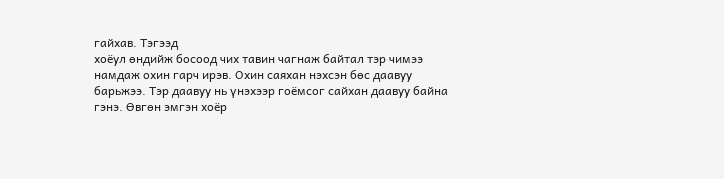гайхав. Тэгээд
хоёул өндийж босоод чих тавин чагнаж байтал тэр чимээ
намдаж охин гарч ирэв. Охин саяхан нэхсэн бөс даавуу
барьжээ. Тэр даавуу нь үнэхээр гоёмсог сайхан даавуу байна
гэнэ. Өвгөн эмгэн хоёр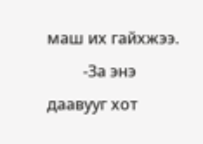маш их гайхжээ.
         -За энэ даавууг хот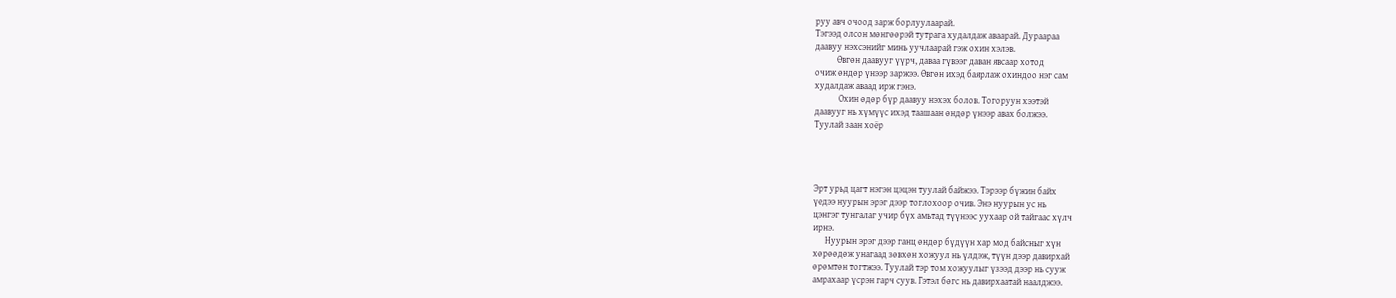руу авч очоод зарж борлуулаарай.
Тэгээд олсон мөнгөөрэй тутрага худалдаж аваарай. Дураараа
даавуу нэхсэнийг минь уучлаарай гэж охин хэлэв.
           Өвгөн даавууг үүрч, даваа гүвээг даван явсаар хотод
очиж өндөр үнээр заржээ. Өвгөн ихэд баярлаж охиндоо нэг сам
худалдаж аваад ирж гэнэ.
            Охин өдөр бүр даавуу нэхэх болов. Тогоруун хээтэй
даавууг нь хүмүүс ихэд таашаан өндөр үнээр авах болжээ.
Туулай заан хоёр




Эрт урьд цагт нэгэн цэцэн туулай байжээ. Тэрээр бүжин байх
үедээ нуурын эрэг дээр тоглохоор очив. Энэ нуурын ус нь
цэнгэг тунгалаг учир бүх амьтад түүнээс уухаар ой тайгаас хүлч
ирнэ.
      Нуурын эрэг дээр ганц өндөр бүдүүн хар мод байсныг хүн
хөрөөдөж унагаад зөвхөн хожуул нь үлдэж, түүн дээр давирхай
өрөмтөн тогтжээ. Туулай тэр том хожуулыг үзээд дээр нь сууж
амрахаар үсрэн гарч суув. Гэтэл бөгс нь давирхаатай наалджээ.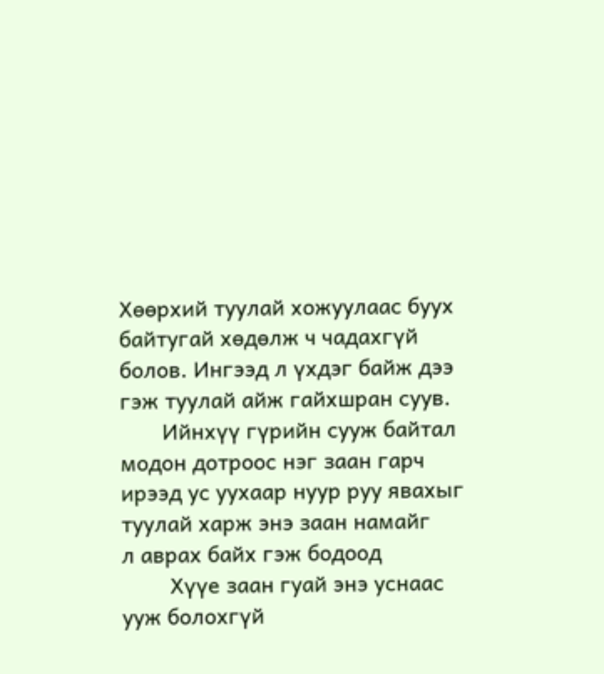Хөөрхий туулай хожуулаас буух байтугай хөдөлж ч чадахгүй
болов. Ингээд л үхдэг байж дээ гэж туулай айж гайхшран суув.
       Ийнхүү гүрийн сууж байтал модон дотроос нэг заан гарч
ирээд ус уухаар нуур руу явахыг туулай харж энэ заан намайг
л аврах байх гэж бодоод
        Хүүе заан гуай энэ уснаас ууж болохгүй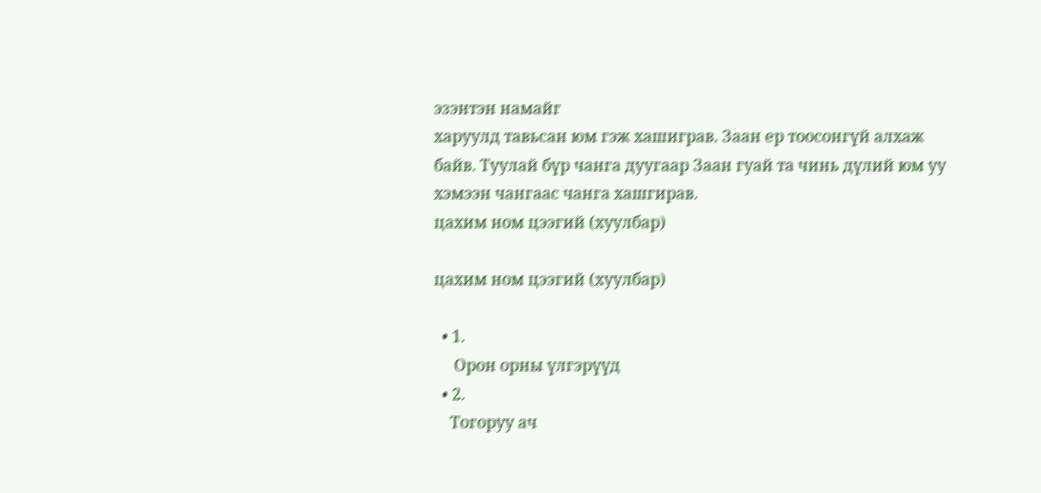эзэнтэн намайг
харуулд тавьсан юм гэж хашиграв. Заан ер тоосонгүй алхаж
байв. Туулай бүр чанга дуугаар Заан гуай та чинь дүлий юм уу
хэмээн чангаас чанга хашгирав.
цахим ном цээгий (хуулбар)

цахим ном цээгий (хуулбар)

  • 1.
     Орон орны үлгэрүүд
  • 2.
    Тогоруу ач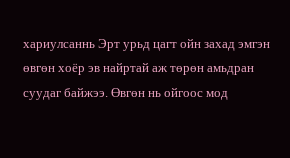хариулсаннь Эрт урьд цагт ойн захад эмгэн өвгөн хоёр эв найртай аж төрөн амьдран суудаг байжээ. Өвгөн нь ойгоос мод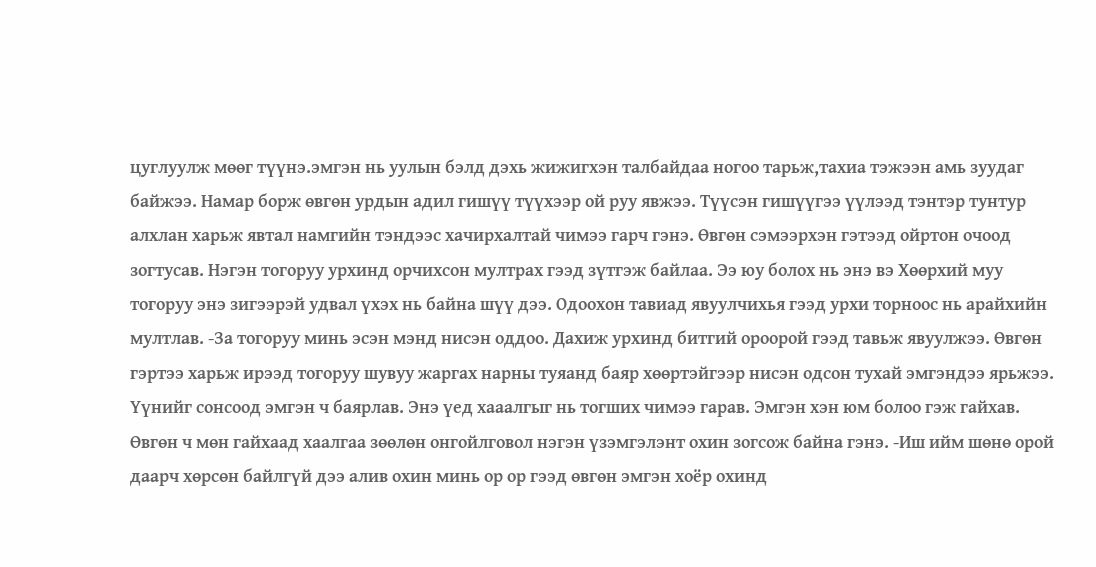цуглуулж мөөг түүнэ.эмгэн нь уулын бэлд дэхь жижигхэн талбайдаа ногоо тарьж,тахиа тэжээн амь зуудаг байжээ. Намар борж өвгөн урдын адил гишүү түүхээр ой руу явжээ. Түүсэн гишүүгээ үүлээд тэнтэр тунтур алхлан харьж явтал намгийн тэндээс хачирхалтай чимээ гарч гэнэ. Өвгөн сэмээрхэн гэтээд ойртон очоод зогтусав. Нэгэн тогоруу урхинд орчихсон мултрах гээд зүтгэж байлаа. Ээ юу болох нь энэ вэ Хөөрхий муу тогоруу энэ зигээрэй удвал үхэх нь байна шүү дээ. Одоохон тавиад явуулчихья гээд урхи торноос нь арайхийн мултлав. -За тогоруу минь эсэн мэнд нисэн оддоо. Дахиж урхинд битгий ороорой гээд тавьж явуулжээ. Өвгөн гэртээ харьж ирээд тогоруу шувуу жаргах нарны туяанд баяр хөөртэйгээр нисэн одсон тухай эмгэндээ ярьжээ. Үүнийг сонсоод эмгэн ч баярлав. Энэ үед хааалгыг нь тогших чимээ гарав. Эмгэн хэн юм болоо гэж гайхав. Өвгөн ч мөн гайхаад хаалгаа зөөлөн онгойлговол нэгэн үзэмгэлэнт охин зогсож байна гэнэ. -Иш ийм шөнө орой даарч хөрсөн байлгүй дээ алив охин минь ор ор гээд өвгөн эмгэн хоёр охинд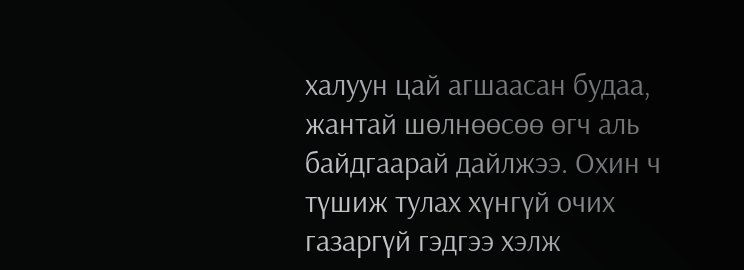халуун цай агшаасан будаа, жантай шөлнөөсөө өгч аль байдгаарай дайлжээ. Охин ч түшиж тулах хүнгүй очих газаргүй гэдгээ хэлж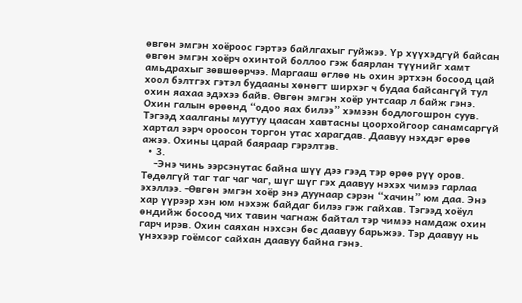өвгөн эмгэн хоёроос гэртээ байлгахыг гуйжээ. Үр хүүхэдгүй байсан өвгөн эмгэн хоёрч охинтой боллоо гэж баярлан түүнийг хамт амьдрахыг зөвшөөрчээ. Маргааш өглөө нь охин эртхэн босоод цай хоол бэлтгэх гэтэл будааны хөнөгт ширхэг ч будаа байсангүй тул охин яахаа эдэхээ байв. Өвгөн эмгэн хоёр унтсаар л байж гэнэ. Охин галын өрөөнд “одоо яах билээ” хэмээн бодлогошрон суув. Тэгээд хаалганы муутуу цаасан хавтасны цоорхойгоор санамсаргүй хартал ээрч ороосон торгон утас харагдав. Даавуу нэхдэг өрөө ажээ. Охины царай баяраар гэрэлтэв.
  • 3.
    -Энэ чинь ээрсэнутас байна шүү дээ гээд тэр өрөө рүү оров. Төдөлгүй таг таг чаг чаг, шүг шүг гэх даавуу нэхэх чимээ гарлаа эхэллээ. -Өвгөн эмгэн хоёр энэ дуунаар сэрэн “хачин” юм даа. Энэ хар үүрээр хэн юм нэхэж байдаг билээ гэж гайхав. Тэгээд хоёул өндийж босоод чих тавин чагнаж байтал тэр чимээ намдаж охин гарч ирэв. Охин саяхан нэхсэн бөс даавуу барьжээ. Тэр даавуу нь үнэхээр гоёмсог сайхан даавуу байна гэнэ.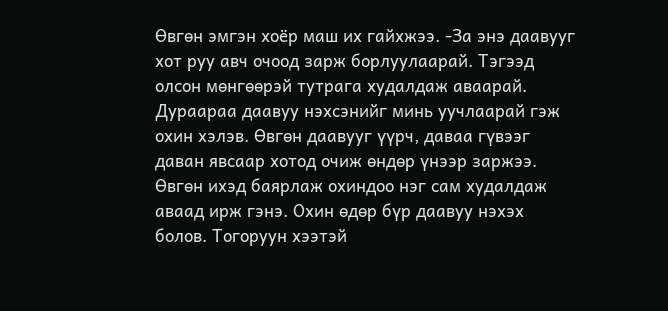Өвгөн эмгэн хоёр маш их гайхжээ. -За энэ даавууг хот руу авч очоод зарж борлуулаарай. Тэгээд олсон мөнгөөрэй тутрага худалдаж аваарай. Дураараа даавуу нэхсэнийг минь уучлаарай гэж охин хэлэв. Өвгөн даавууг үүрч, даваа гүвээг даван явсаар хотод очиж өндөр үнээр заржээ. Өвгөн ихэд баярлаж охиндоо нэг сам худалдаж аваад ирж гэнэ. Охин өдөр бүр даавуу нэхэх болов. Тогоруун хээтэй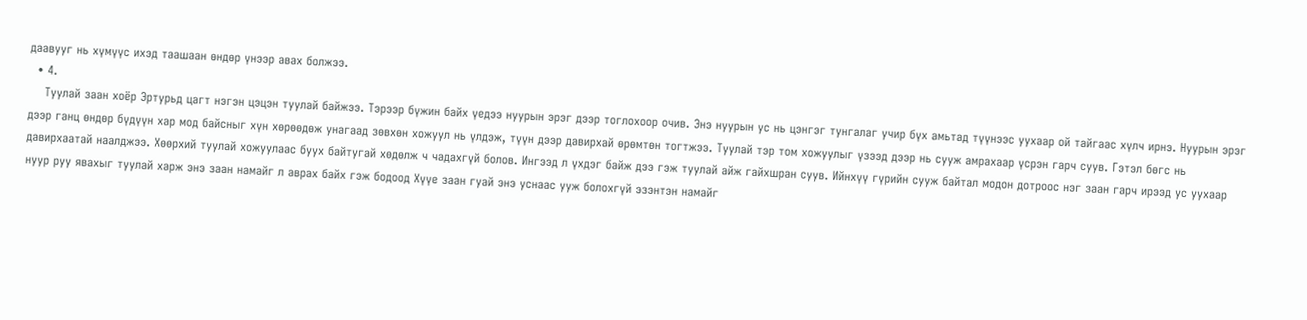даавууг нь хүмүүс ихэд таашаан өндөр үнээр авах болжээ.
  • 4.
    Туулай заан хоёр Эртурьд цагт нэгэн цэцэн туулай байжээ. Тэрээр бүжин байх үедээ нуурын эрэг дээр тоглохоор очив. Энэ нуурын ус нь цэнгэг тунгалаг учир бүх амьтад түүнээс уухаар ой тайгаас хүлч ирнэ. Нуурын эрэг дээр ганц өндөр бүдүүн хар мод байсныг хүн хөрөөдөж унагаад зөвхөн хожуул нь үлдэж, түүн дээр давирхай өрөмтөн тогтжээ. Туулай тэр том хожуулыг үзээд дээр нь сууж амрахаар үсрэн гарч суув. Гэтэл бөгс нь давирхаатай наалджээ. Хөөрхий туулай хожуулаас буух байтугай хөдөлж ч чадахгүй болов. Ингээд л үхдэг байж дээ гэж туулай айж гайхшран суув. Ийнхүү гүрийн сууж байтал модон дотроос нэг заан гарч ирээд ус уухаар нуур руу явахыг туулай харж энэ заан намайг л аврах байх гэж бодоод Хүүе заан гуай энэ уснаас ууж болохгүй эзэнтэн намайг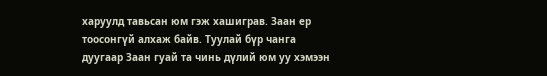харуулд тавьсан юм гэж хашиграв. Заан ер тоосонгүй алхаж байв. Туулай бүр чанга дуугаар Заан гуай та чинь дүлий юм уу хэмээн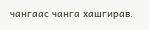чангаас чанга хашгирав.